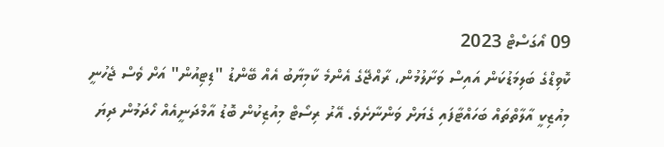09 އޯގަސްޓް 2023
ކޮވިޑްގެ ބަލިމަޑުކަން އައިސް ވަށާލުމުން، ރާއްޖޭގެ އެންމެ ކާމިޔާބު އެއް ބޭންޑު "ޑިޓިއުން" އަށް ވެސް ޖެހުނީ މިއުޒިކީ އާލާތްތައް ބަހައްޓާފައި ގެޔަށް ވަންނާށެވެ. އޭރު ރިސޯޓް މިއުޒިކުން ބޮޑު އާމްދަނީއެއް ހޯދަމުން ދިޔަ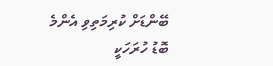ބޭންޑަށް ކުރިމަތިވި އެންމެ ބޮޑު ހުރަހަކީ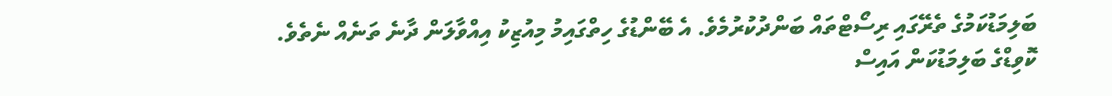ބަލިމަޑުކަމުގެ ތެރޭގައި ރިސޯޓްތައް ބަންދުކުރުމެވެ. އެ ބޭންޑުގެ ހިތްގައިމު މިއުޒިކު އިއްވާލަން ދާނެ ތަނެއް ނެތެވެ.
ކޮވިޑްގެ ބަލިމަޑުކަން އައިސް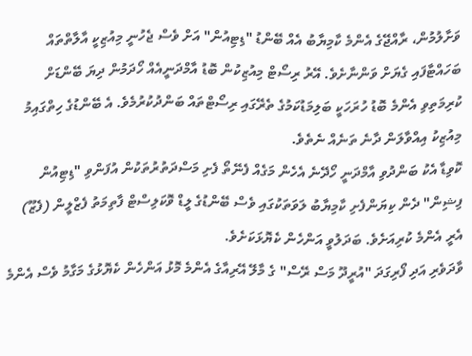ވަށާލުމުން، ރާއްޖޭގެ އެންމެ ކާމިޔާބު އެއް ބޭންޑު "ޑިޓިއުން" އަށް ވެސް ޖެހުނީ މިއުޒިކީ އާލާތްތައް ބަހައްޓާފައި ގެޔަށް ވަންނާށެވެ. އޭރު ރިސޯޓް މިއުޒިކުން ބޮޑު އާމްދަނީއެއް ހޯދަމުން ދިޔަ ބޭންޑަށް ކުރިމަތިވި އެންމެ ބޮޑު ހުރަހަކީ ބަލިމަޑުކަމުގެ ތެރޭގައި ރިސޯޓްތައް ބަންދުކުރުމެވެ. އެ ބޭންޑުގެ ހިތްގައިމު މިއުޒިކު އިއްވާލަން ދާނެ ތަނެއް ނެތެވެ.
ކޮވިޑާ އެކު ބަންދުވި އާމްދަނީ ހޯދޭނެ އެހެން މަގެއް ފެނޭތޯ ފެށި މަސްދަތުރުތަކުން އުފަންވި "ޑިޓިއުން ފިޝިން" ދެން ކިޔަންފެށި ކާމިޔާބު ލަވަތަކުގައި ވެސް ބޭންޑުގެ ލީޑް ވޮކަލިސްޓް ފާތިމަތު ފެޒްލީން (ފެޒޫ) އެރީ އެންމެ ކުރިއަށެވެ. ބަދަލުވީ އަންހެން ކެޔޮޅަކަށެވެ.
ވާދަވެރި އަދި ފޯރިގަދަ "އުރީދޫ މަސް ރޭސް" ގެ މާލޭ އޭރިއާގެ އެންމެ މޮޅު އަންހެން ކެޔޮޅުގެ މަގާމު ވެސް އެންމެ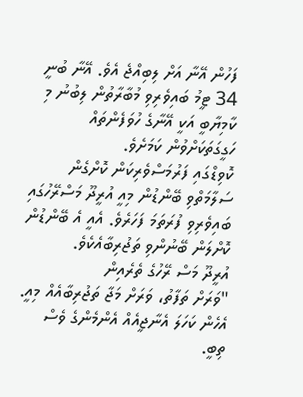ފަހުން އޭނާ އަށް ލިބިއްޖެ އެވެ. އޭނާ ބުނީ 34 ޓީމު ބައިވެރިވި މުބާރާތުން ލިބުނު މި ކާމިޔާބީ އަކީ އޭނާގެ ހުވަފެންތައް ހަގީގަތަކަށްވުން ކަމަށެވެ.
ކޮވިޑްގައި ފަރުމަސްވެރިކަން ކޮށްގެން ސަލާމަތްވި ބޭންޑުން މިއީ އުރީދޫ މަސްރޭހުގައި ބައިވެރިވި ފުރަތަމަ ފަހަރެވެ. އެއީ އެ ބޭންޑުން ކޮށްލަން ބޭނުންވި ތަޖުރިބާއެކެވެ.
އުރީދޫ މަސް ރޭހުގެ ތެރެއިން
"ވަރަށް ތަފާތު، ވަރަށް މަޖާ ތަޖުރިބާއެއް މިއީ. އެހެން ކަހަލަ އެނާޖީއެއް އެންމެންގެ ވެސް ތިބީ.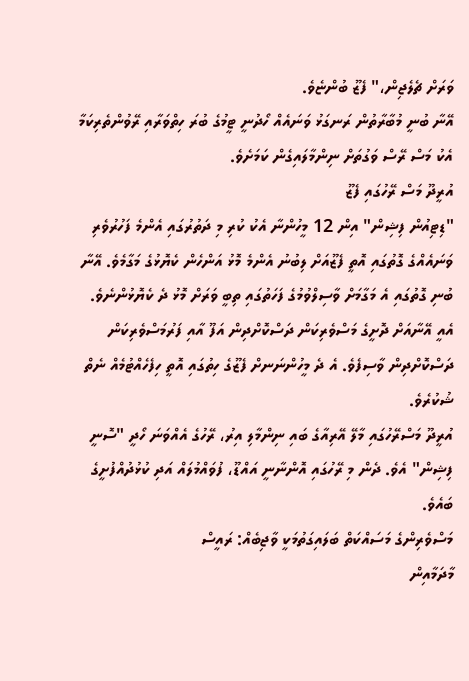ވަރަށް ޗެލެޖިން،" ފެޒޫ ބުންޏެވެ.
އޭނާ ބުނީ މުބާރާތުން ރަނގަޅު ވަނައެއް ހޯދުނީ ޓީމުގެ ބުރަ ހިތްވަރާއި ރޭވުންތެރިކަމާ އެކު މަސް ރޭސް ވަގުތަށް ނިންމާލައިގެން ކަމަށެވެ.
އުރީދޫ މަސް ރޭހުގައި ފެޒޫ
"ޑިޓިއުން ފިޝިން" އިން 12 މީހުންނާ އެކު ކުރި މި ދަތުރުގައި އެންމެ ފަހުރުވެރި ވަނައެއްގެ ގޮތުގައި އޮތީ ފެޒޫއަށް ލިބުނު އެންމެ މޮޅު އަންހެން ކެޔޮޅުގެ މަގާމެވެ. އޭނާ ބުނި ގޮތުގައި އެ މަގާމަށް ވާސިލްވުމުގެ ފަހަތުގައި ތިބީ ވަރަށް މޮޅު ދެ ކެޔޮޅުންނެވެ. އެއީ އޭނާއަށް ދޮށީގެ މަސްވެރިކަން ދަސްކޮށްދިން އަފޫ އާއި ފަރުމަސްވެރިކަން ދަސްކޮށްދިން ވާސިފެވެ. އެ ދެ މީހުންނަނށް ފެޒޫގެ ހިތުގައި އޮތީ ހިފެހެއްޓުމެއް ނެތް ޝުކުރެވެ.
އުރީދޫ މަސްރޭހުގައި މާލޭ އޭރިއާގެ ބައި ނިންމާލި އިރު، ރޭހުގެ އެއްވަނަ ހޯދީ "ސޮނީ ފިޝިން" އެވެ. ދެން މި ރޭހުގައި އޮންނާނީ އައްޑޫ، ފުވައްމުލައް އަދި ކުޅުދުއްފުށީގެ ބައެވެ.
މަސްވެރިންގެ މަސައްކަތް ބަލައިގަތުމަކީ ވާޖިބެއް: ރައީސް
މާދަމާއިން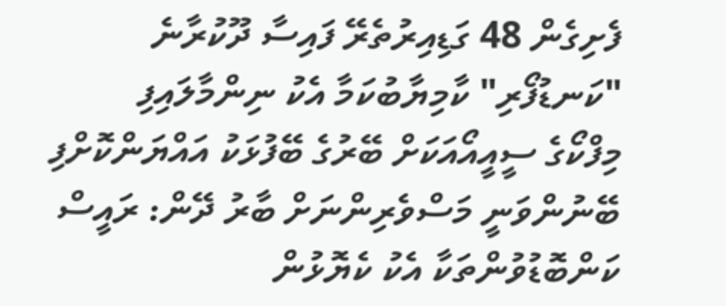ފެށިގެން 48 ގަޑިއިރުތެރޭ ފައިސާ ދޫކުރާނެ
"ކަނޑުފޯރި" ކާމިޔާބުކަމާ އެކު ނިންމާލައިފި
މިފްކޯގެ ސީއީއޯއަކަށް ބޭރުގެ ބޭފުޅަކު އައްޔަންކޮށްފި
ބޭނުންވަނީ މަސްވެރިންނަށް ބާރު ދޭން: ރައީސް
ކަންބޮޑުވުންތަކާ އެކު ކެޔޮޅުން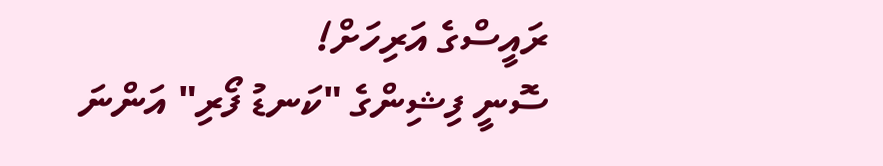ރައީސްގެ އަރިހަށް!
ސޮނީ ފިޝިންގެ "ކަނޑު ފޯރި" އަންނަ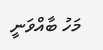މަހު ބާއްވަނީ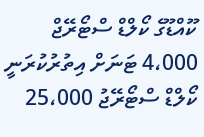ކޫއްޑޫގެ ކޯލްޑް ސްޓޯރޭޖް 4،000 ޓަނަށް އިތުރުކުރަނީ
ކޯލްޑް ސްޓޯރޭޖު 25،000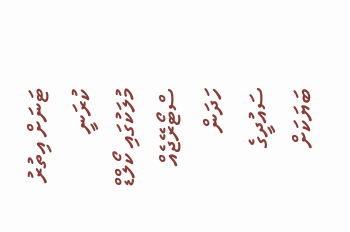ޓަނަށް އިތުރު ކުރަނީ
މުލަކުގައި ކޯލްޑް ސްޓޯރޭޖެއް ހަދަން ސައުދީގެ ބަޔަކަށް